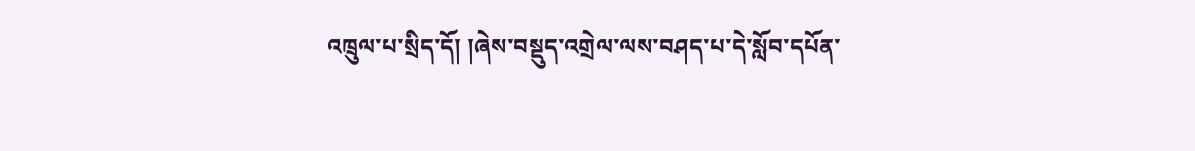འཁྲུལ་པ་སྲིད་དོ། །ཞེས་བསྡུད་འགྲེལ་ལས་བཤད་པ་དེ་སློབ་དཔོན་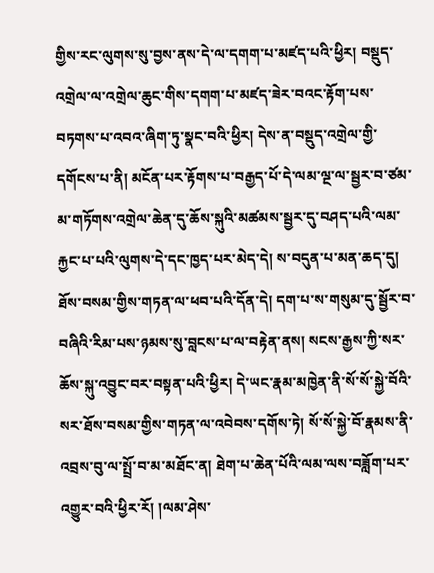གྱིས་རང་ལུགས་སུ་བྱས་ནས་དེ་ལ་དགག་པ་མཛད་པའི་ཕྱིར། བསྡུད་འགྲེལ་ལ་འགྲེལ་ཆུང་གིས་དགག་པ་མཛད་ཟེར་བའང་རྟོག་པས་བཏགས་པ་འབའ་ཞིག་ཏུ་སྣང་བའི་ཕྱིར། དེས་ན་བསྡུད་འགྲེལ་གྱི་དགོངས་པ་ནི། མངོན་པར་རྟོགས་པ་བརྒྱད་པོ་དེ་ལམ་ལྔ་ལ་སྦྱར་བ་ཙམ་མ་གཏོགས་འགྲེལ་ཆེན་དུ་ཆོས་སྐུའི་མཚམས་སྦྱར་དུ་བཤད་པའི་ལམ་རྐྱང་པ་པའི་ལུགས་དེ་དང་ཁྱད་པར་མེད་དེ། ས་བདུན་པ་མན་ཆད་དུ། ཐོས་བསམ་གྱིས་གཏན་ལ་ཕབ་པའི་དོན་དེ། དག་པ་ས་གསུམ་དུ་སྦྱོར་བ་བཞིའི་རིམ་པས་ཉམས་སུ་བླངས་པ་ལ་བརྟེན་ནས། སངས་རྒྱས་ཀྱི་སར་ཆོས་སྐུ་འབྱུང་བར་བསྟན་པའི་ཕྱིར། དེ་ཡང་རྣམ་མཁྱེན་ནི་སོ་སོ་སྐྱེ་བོའི་སར་ཐོས་བསམ་གྱིས་གཏན་ལ་འབེབས་དགོས་ཏེ། སོ་སོ་སྐྱེ་བོ་རྣམས་ནི་འབྲས་བུ་ལ་སྤྲོ་བ་མ་མཐོང་ན། ཐེག་པ་ཆེན་པོའི་ལམ་ལས་བཟློག་པར་འགྱུར་བའི་ཕྱིར་རོ། །ལམ་ཤེས་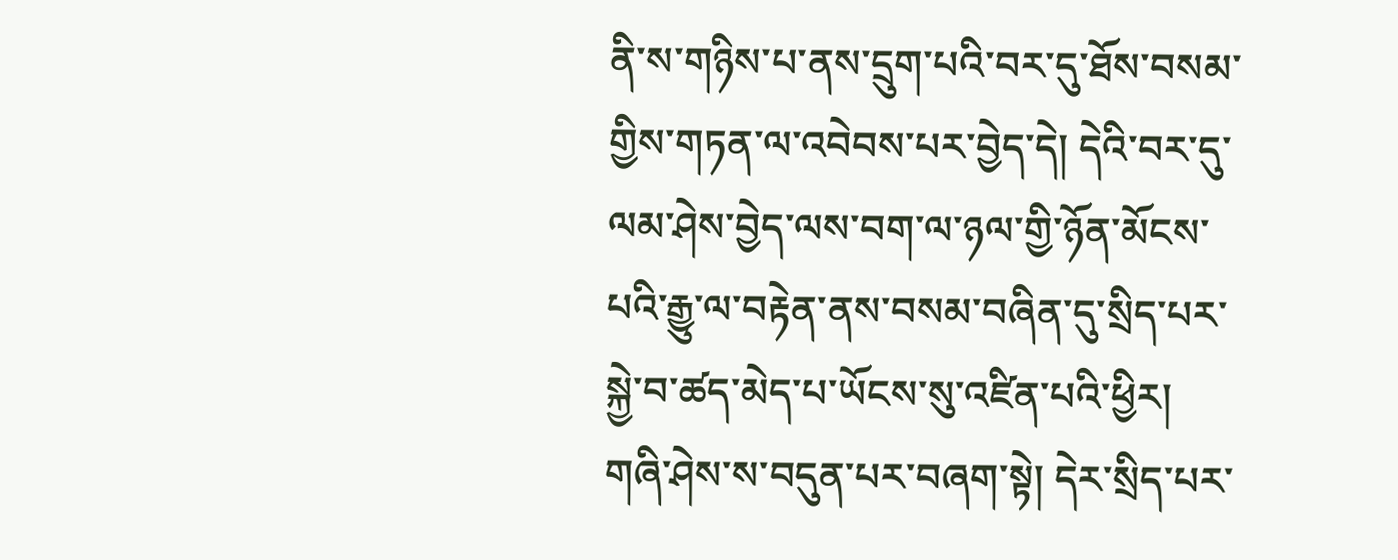ནི་ས་གཉིས་པ་ནས་དྲུག་པའི་བར་དུ་ཐོས་བསམ་གྱིས་གཏན་ལ་འབེབས་པར་བྱེད་དེ། དེའི་བར་དུ་ལམ་ཤེས་བྱེད་ལས་བག་ལ་ཉལ་གྱི་ཉོན་མོངས་པའི་རྒྱུ་ལ་བརྟེན་ནས་བསམ་བཞིན་དུ་སྲིད་པར་སྐྱེ་བ་ཚད་མེད་པ་ཡོངས་སུ་འཛིན་པའི་ཕྱིར། གཞི་ཤེས་ས་བདུན་པར་བཞག་སྟེ། དེར་སྲིད་པར་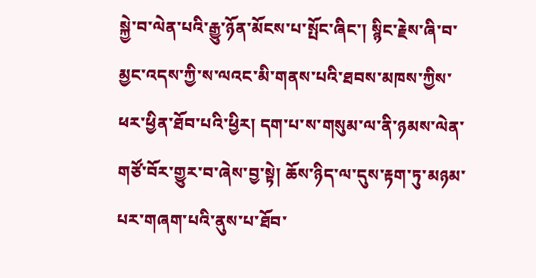སྐྱེ་བ་ལེན་པའི་རྒྱུ་ཉོན་མོངས་པ་སྤོང་ཞིང་། སྙིང་རྗེས་ཞི་བ་མྱང་འདས་ཀྱི་ས་ལའང་མི་གནས་པའི་ཐབས་མཁས་ཀྱིས་ཕར་ཕྱིན་ཐོབ་པའི་ཕྱིར། དག་པ་ས་གསུམ་ལ་ནི་ཉམས་ལེན་གཙོ་བོར་གྱུར་བ་ཞེས་བྱ་སྟེ། ཆོས་ཉིད་ལ་དུས་རྟག་ཏུ་མཉམ་པར་གཞག་པའི་ནུས་པ་ཐོབ་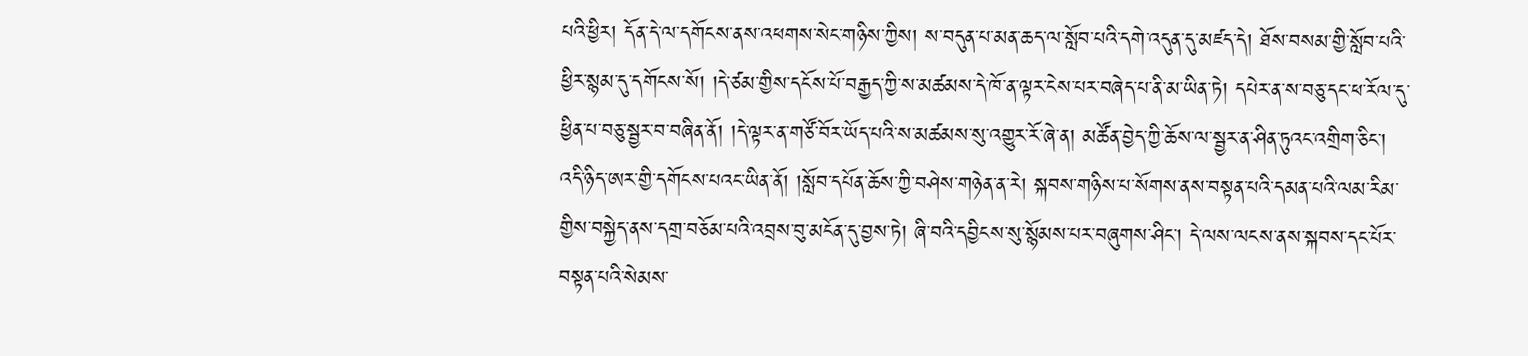པའི་ཕྱིར། དོན་དེ་ལ་དགོངས་ནས་འཕགས་སེང་གཉིས་ཀྱིས། ས་བདུན་པ་མན་ཆད་ལ་སློབ་པའི་དགེ་འདུན་དུ་མཛད་དེ། ཐོས་བསམ་གྱི་སློབ་པའི་ཕྱིར་སྙམ་དུ་དགོངས་སོ། །དེ་ཙམ་གྱིས་དངོས་པོ་བརྒྱད་ཀྱི་ས་མཚམས་དེ་ཁོ་ན་ལྟར་ངེས་པར་བཞེད་པ་ནི་མ་ཡིན་ཏེ། དཔེར་ན་ས་བཅུ་དང་ཕ་རོལ་དུ་ཕྱིན་པ་བཅུ་སྦྱར་བ་བཞིན་ནོ། །དེ་ལྟར་ན་གཙོ་བོར་ཡོད་པའི་ས་མཚམས་སུ་འགྱུར་རོ་ཞེ་ན། མཚོན་བྱེད་ཀྱི་ཆོས་ལ་སྦྱར་ན་ཤིན་ཏུའང་འགྲིག་ཅིང་། འདི་ཉིད་ཨར་གྱི་དགོངས་པའང་ཡིན་ནོ། །སློབ་དཔོན་ཆོས་ཀྱི་བཤེས་གཉེན་ན་རེ། སྐབས་གཉིས་པ་སོགས་ནས་བསྟན་པའི་དམན་པའི་ལམ་རིམ་གྱིས་བསྐྱེད་ནས་དགྲ་བཅོམ་པའི་འབྲས་བུ་མངོན་དུ་བྱས་ཏེ། ཞི་བའི་དབྱིངས་སུ་སྙོམས་པར་བཞུགས་ཤིང་། དེ་ལས་ལངས་ནས་སྐབས་དང་པོར་བསྟན་པའི་སེམས་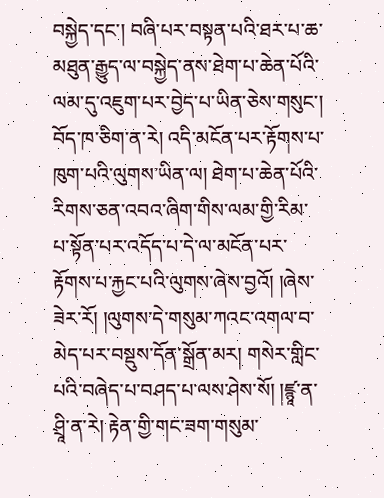བསྐྱེད་དང་། བཞི་པར་བསྟན་པའི་ཐར་པ་ཆ་མཐུན་རྒྱུད་ལ་བསྐྱེད་ནས་ཐེག་པ་ཆེན་པོའི་ལམ་དུ་འཇུག་པར་བྱེད་པ་ཡིན་ཅེས་གསུང་། བོད་ཁ་ཅིག་ན་རེ། འདི་མངོན་པར་རྟོགས་པ་ཁུག་པའི་ལུགས་ཡིན་ལ། ཐེག་པ་ཆེན་པོའི་རིགས་ཅན་འབའ་ཞིག་གིས་ལམ་གྱི་རིམ་པ་སྟོན་པར་འདོད་པ་དེ་ལ་མངོན་པར་རྟོགས་པ་རྐྱང་པའི་ལུགས་ཞེས་བྱའོ། །ཞེས་ཟེར་རོ། །ལུགས་དེ་གསུམ་ཀའང་འགལ་བ་མེད་པར་བསྡུས་དོན་སྒྲོན་མར། གསེར་གླིང་པའི་བཞེད་པ་བཤད་པ་ལས་ཤེས་སོ། །ཛྙཱ་ན་ཤྲཱི་ན་རེ། རྟེན་གྱི་གང་ཟག་གསུམ་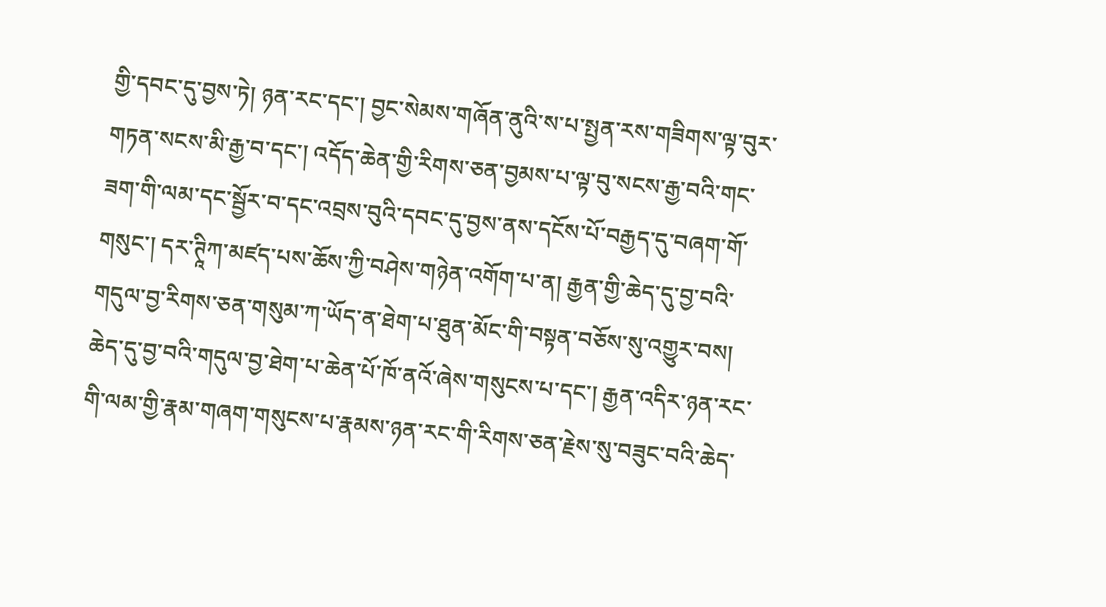གྱི་དབང་དུ་བྱས་ཏེ། ཉན་རང་དང་། བྱང་སེམས་གཞོན་ནུའི་ས་པ་སྤྱན་རས་གཟིགས་ལྟ་བུར་གཏན་སངས་མི་རྒྱ་བ་དང་། འདོད་ཆེན་གྱི་རིགས་ཅན་བྱམས་པ་ལྟ་བུ་སངས་རྒྱ་བའི་གང་ཟག་གི་ལམ་དང་སྦྱོར་བ་དང་འབྲས་བུའི་དབང་དུ་བྱས་ནས་དངོས་པོ་བརྒྱད་དུ་བཞག་གོ་གསུང་། དར་ཊཱིཀ་མཛད་པས་ཆོས་ཀྱི་བཤེས་གཉེན་འགོག་པ་ན། རྒྱན་གྱི་ཆེད་དུ་བྱ་བའི་གདུལ་བྱ་རིགས་ཅན་གསུམ་ཀ་ཡོད་ན་ཐེག་པ་ཐུན་མོང་གི་བསྟན་བཅོས་སུ་འགྱུར་བས། ཆེད་དུ་བྱ་བའི་གདུལ་བྱ་ཐེག་པ་ཆེན་པོ་ཁོ་ནའོ་ཞེས་གསུངས་པ་དང་། རྒྱན་འདིར་ཉན་རང་གི་ལམ་གྱི་རྣམ་གཞག་གསུངས་པ་རྣམས་ཉན་རང་གི་རིགས་ཅན་རྗེས་སུ་བཟུང་བའི་ཆེད་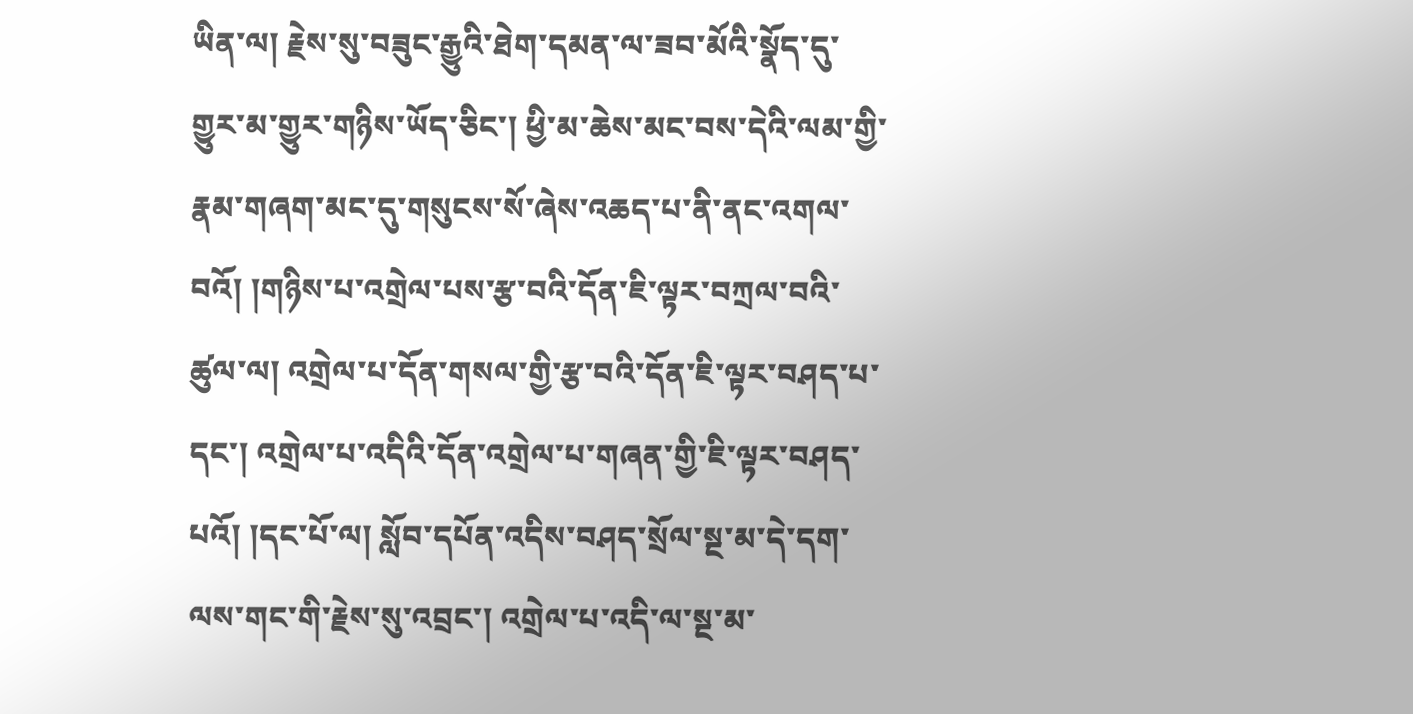ཡིན་ལ། རྗེས་སུ་བཟུང་རྒྱུའི་ཐེག་དམན་ལ་ཟབ་མོའི་སྣོད་དུ་གྱུར་མ་གྱུར་གཉིས་ཡོད་ཅིང་། ཕྱི་མ་ཆེས་མང་བས་དེའི་ལམ་གྱི་རྣམ་གཞག་མང་དུ་གསུངས་སོ་ཞེས་འཆད་པ་ནི་ནང་འགལ་བའོ། །གཉིས་པ་འགྲེལ་པས་རྩ་བའི་དོན་ཇི་ལྟར་བཀྲལ་བའི་ཚུལ་ལ། འགྲེལ་པ་དོན་གསལ་གྱི་རྩ་བའི་དོན་ཇི་ལྟར་བཤད་པ་དང་། འགྲེལ་པ་འདིའི་དོན་འགྲེལ་པ་གཞན་གྱི་ཇི་ལྟར་བཤད་པའོ། །དང་པོ་ལ། སློབ་དཔོན་འདིས་བཤད་སྲོལ་སྔ་མ་དེ་དག་ལས་གང་གི་རྗེས་སུ་འབྲང་། འགྲེལ་པ་འདི་ལ་སྔ་མ་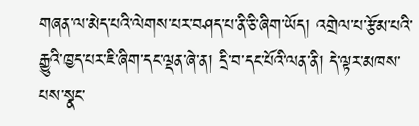གཞན་ལ་མེད་པའི་ལེགས་པར་བཤད་པ་ནི་ཅི་ཞིག་ཡོད། འགྲེལ་པ་རྩོམ་པའི་རྒྱུའི་ཁྱད་པར་ཇི་ཞིག་དང་ལྡན་ཞེ་ན། དྲི་བ་དང་པོའི་ལན་ནི། དེ་ལྟར་མཁས་པས་སྣང་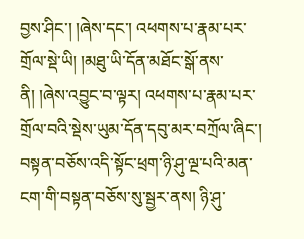བྱས་ཤིང་། །ཞེས་དང་། འཕགས་པ་རྣམ་པར་གྲོལ་སྡེ་ཡི། །མཐུ་ཡི་དོན་མཐོང་སྒོ་ནས་ནི། །ཞེས་འབྱུང་བ་ལྟར། འཕགས་པ་རྣམ་པར་གྲོལ་བའི་སྡེས་ཡུམ་དོན་དབུ་མར་བཀྲོལ་ཞིང་། བསྟན་བཅོས་འདི་སྟོང་ཕྲག་ཉི་ཤུ་ལྔ་པའི་མན་ངག་གི་བསྟན་བཅོས་སུ་སྦྱར་ནས། ཉི་ཤུ་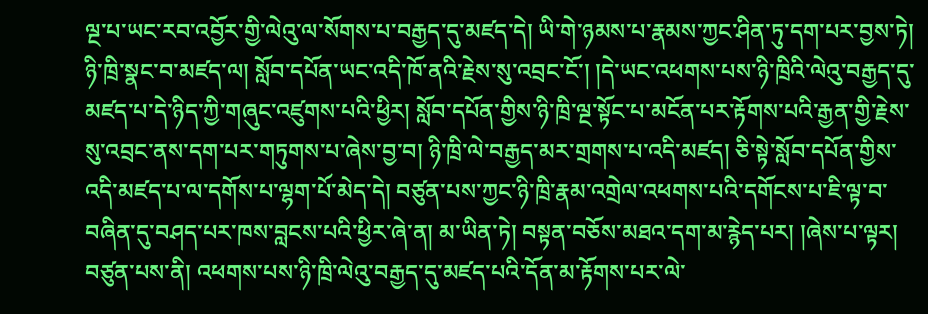ལྔ་པ་ཡང་རབ་འབྱོར་གྱི་ལེའུ་ལ་སོགས་པ་བརྒྱད་དུ་མཛད་དེ། ཡི་གེ་ཉམས་པ་རྣམས་ཀྱང་ཤིན་ཏུ་དག་པར་བྱས་ཏེ། ཉི་ཁྲི་སྣང་བ་མཛད་ལ། སློབ་དཔོན་ཡང་འདི་ཁོ་ནའི་རྗེས་སུ་འབྲང་ངོ་། །དེ་ཡང་འཕགས་པས་ཉི་ཁྲིའི་ལེའུ་བརྒྱད་དུ་མཛད་པ་དེ་ཉིད་ཀྱི་གཞུང་འཛུགས་པའི་ཕྱིར། སློབ་དཔོན་གྱིས་ཉི་ཁྲི་ལྔ་སྟོང་པ་མངོན་པར་རྟོགས་པའི་རྒྱན་གྱི་རྗེས་སུ་འབྲང་ནས་དག་པར་གཏུགས་པ་ཞེས་བྱ་བ། ཉི་ཁྲི་ལེ་བརྒྱད་མར་གྲགས་པ་འདི་མཛད། ཅི་སྟེ་སློབ་དཔོན་གྱིས་འདི་མཛད་པ་ལ་དགོས་པ་ལྷག་པོ་མེད་དེ། བཙུན་པས་ཀྱང་ཉི་ཁྲི་རྣམ་འགྲེལ་འཕགས་པའི་དགོངས་པ་ཇི་ལྟ་བ་བཞིན་དུ་བཤད་པར་ཁས་བླངས་པའི་ཕྱིར་ཞེ་ན། མ་ཡིན་ཏེ། བསྟན་བཅོས་མཐའ་དག་མ་རྙེད་པར། །ཞེས་པ་ལྟར། བཙུན་པས་ནི། འཕགས་པས་ཉི་ཁྲི་ལེའུ་བརྒྱད་དུ་མཛད་པའི་དོན་མ་རྟོགས་པར་ལེ་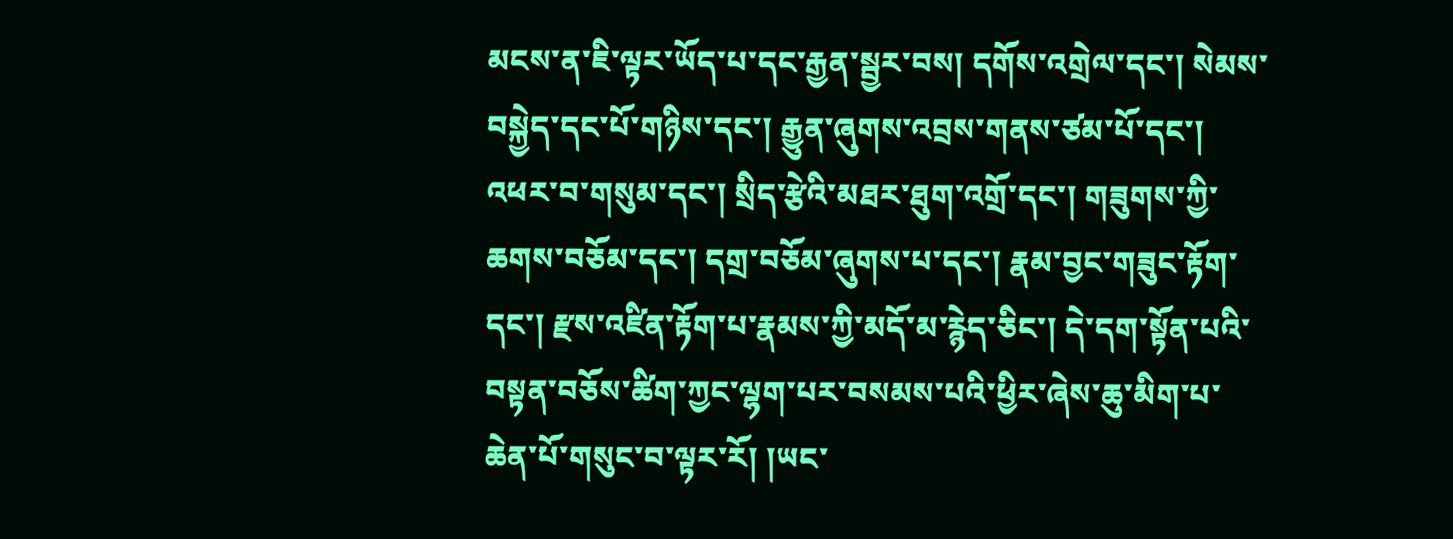མངས་ན་ཇི་ལྟར་ཡོད་པ་དང་རྒྱན་སྦྱར་བས། དགོས་འགྲེལ་དང་། སེམས་བསྐྱེད་དང་པོ་གཉིས་དང་། རྒྱུན་ཞུགས་འབྲས་གནས་ཙམ་པོ་དང་། འཕར་བ་གསུམ་དང་། སྲིད་རྩེའི་མཐར་ཐུག་འགྲོ་དང་། གཟུགས་ཀྱི་ཆགས་བཅོམ་དང་། དགྲ་བཅོམ་ཞུགས་པ་དང་། རྣམ་བྱང་གཟུང་རྟོག་དང་། རྫས་འཛིན་རྟོག་པ་རྣམས་ཀྱི་མདོ་མ་རྙེད་ཅིང་། དེ་དག་སྟོན་པའི་བསྟན་བཅོས་ཚིག་ཀྱང་ལྷག་པར་བསམས་པའི་ཕྱིར་ཞེས་ཆུ་མིག་པ་ཆེན་པོ་གསུང་བ་ལྟར་རོ། །ཡང་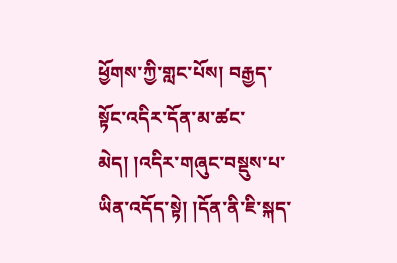ཕྱོགས་ཀྱི་གླང་པོས། བརྒྱད་སྟོང་འདིར་དོན་མ་ཚང་མེད། །འདིར་གཞུང་བསྡུས་པ་ཡིན་འདོད་སྟེ། །དོན་ནི་ཇི་སྐད་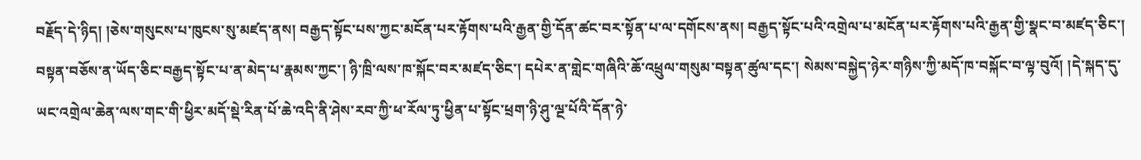བརྗོད་དེ་ཉིད། །ཅེས་གསུངས་པ་ཁུངས་སུ་མཛད་ནས། བརྒྱད་སྟོང་པས་ཀྱང་མངོན་པར་རྟོགས་པའི་རྒྱན་གྱི་དོན་ཚང་བར་སྟོན་པ་ལ་དགོངས་ནས། བརྒྱད་སྟོང་པའི་འགྲེལ་པ་མངོན་པར་རྟོགས་པའི་རྒྱན་གྱི་སྣང་བ་མཛད་ཅིང་། བསྟན་བཅོས་ན་ཡོད་ཅིང་བརྒྱད་སྟོང་པ་ན་མེད་པ་རྣམས་ཀྱང་། ཉི་ཁྲི་ལས་ཁ་སྐོང་བར་མཛད་ཅིང་། དཔེར་ན་གླེང་གཞིའི་ཆོ་འཕྲུལ་གསུམ་བསྟན་ཚུལ་དང་། སེམས་བསྐྱེད་ཉེར་གཉིས་ཀྱི་མདོ་ཁ་བསྐོང་བ་ལྟ་བུའོ། །དེ་སྐད་དུ་ཡང་འགྲེལ་ཆེན་ལས་གང་གི་ཕྱིར་མདོ་སྡེ་རིན་པོ་ཆེ་འདི་ནི་ཤེས་རབ་ཀྱི་ཕ་རོལ་ཏུ་ཕྱིན་པ་སྟོང་ཕྲག་ཉི་ཤུ་ལྔ་པོའི་དོན་ཉེ་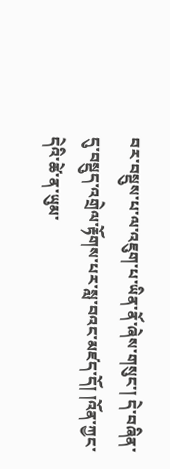བར་བསྡུས་པ་ལ་འཇུག་པ་ཡིན་ནོ་ཞེས་གསུང་། དེ་བཞིན་དུ་བསྡུད་འགྲེལ་རྟོགས་པར་སླ་བའང་མཛད་དོ། །འོན་ཀྱང་དེའི་ཚེ་ན་ཡུམ་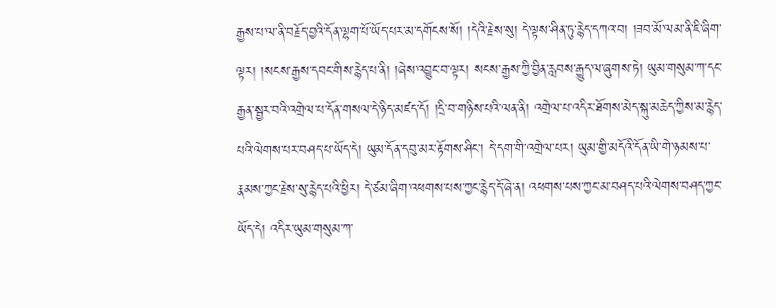རྒྱས་པ་ལ་ནི་བརྗོད་བྱའི་དོན་ལྷག་པོ་ཡོད་པར་མ་དགོངས་སོ། །དེའི་རྗེས་སུ། དེ་ལྟས་ཤིན་ཏུ་རྙེད་དཀའ་བ། །ཟབ་མོ་ལམ་ནི་ཇི་ཞིག་ལྟར། །སངས་རྒྱས་དབང་གིས་རྙེད་པ་ནི། །ཞེས་འབྱུང་བ་ལྟར། སངས་རྒྱས་ཀྱི་བྱིན་རླབས་རྒྱུད་ལ་ཞུགས་ཏེ། ཡུམ་གསུམ་ཀ་དང་རྒྱན་སྦྱར་བའི་འགྲེལ་པ་དོན་གསལ་དེ་ཉིད་མཛད་དོ། །དྲི་བ་གཉིས་པའི་ལན་ནི། འགྲེལ་པ་འདིར་ཐོགས་མེད་སྐུ་མཆེད་ཀྱིས་མ་རྙེད་པའི་ལེགས་པར་བཤད་པ་ཡོད་དེ། ཡུམ་དོན་དབུ་མར་རྟོགས་ཤིང་། དེ་དག་གི་འགྲེལ་པར། ཡུམ་གྱི་མདོའི་དོན་ཡི་གེ་ཉམས་པ་རྣམས་ཀྱང་རྗེས་སུ་རྙེད་པའི་ཕྱིར། དེ་ཙམ་ཞིག་འཕགས་པས་ཀྱང་རྙེད་དོ་ཞེ་ན། འཕགས་པས་ཀྱང་མ་བཤད་པའི་ལེགས་བཤད་ཀྱང་ཡོད་དེ། འདིར་ཡུམ་གསུམ་ཀ་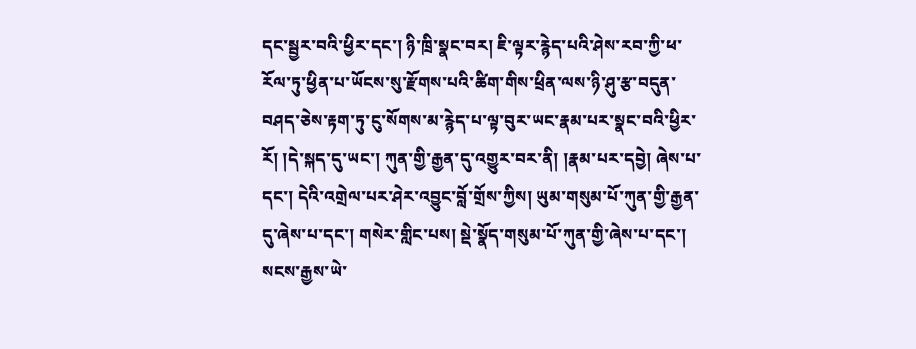དང་སྦྱར་བའི་ཕྱིར་དང་། ཉི་ཁྲི་སྣང་བར། ཇི་ལྟར་རྙེད་པའི་ཤེས་རབ་ཀྱི་ཕ་རོལ་ཏུ་ཕྱིན་པ་ཡོངས་སུ་རྫོགས་པའི་ཚིག་གིས་ཕྲིན་ལས་ཉི་ཤུ་རྩ་བདུན་བཤད་ཅེས་རྟག་ཏུ་ངུ་སོགས་མ་རྙེད་པ་ལྟ་བུར་ཡང་རྣམ་པར་སྣང་བའི་ཕྱིར་རོ། །དེ་སྐད་དུ་ཡང་། ཀུན་གྱི་རྒྱན་དུ་འགྱུར་བར་ནི། །རྣམ་པར་དབྱེ། ཞེས་པ་དང་། དེའི་འགྲེལ་པར་ཤེར་འབྱུང་བློ་གྲོས་ཀྱིས། ཡུམ་གསུམ་པོ་ཀུན་གྱི་རྒྱན་དུ་ཞེས་པ་དང་། གསེར་གླིང་པས། སྡེ་སྣོད་གསུམ་པོ་ཀུན་གྱི་ཞེས་པ་དང་། སངས་རྒྱས་ཡེ་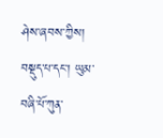ཤེས་ཞབས་ཀྱིས། བསྡུད་པ་དང་། ཡུམ་བཞི་པོ་ཀུན་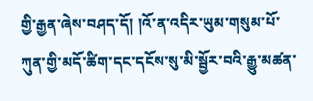གྱི་རྒྱན་ཞེས་བཤད་དོ། །འོ་ན་འདིར་ཡུམ་གསུམ་པོ་ཀུན་གྱི་མདོ་ཚིག་དང་དངོས་སུ་མི་སྦྱོར་བའི་རྒྱུ་མཚན་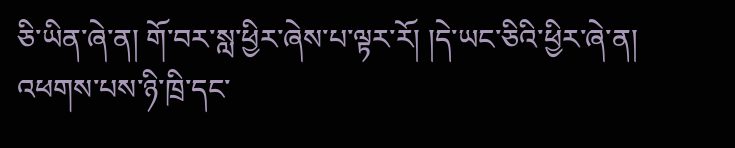ཅི་ཡིན་ཞེ་ན། གོ་བར་སླ་ཕྱིར་ཞེས་པ་ལྟར་རོ། །དེ་ཡང་ཅིའི་ཕྱིར་ཞེ་ན། འཕགས་པས་ཉི་ཁྲི་དང་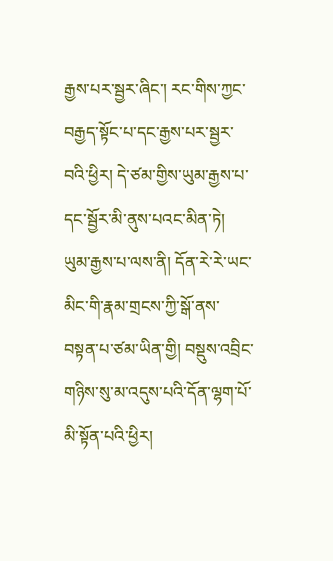རྒྱས་པར་སྦྱར་ཞིང་། རང་གིས་ཀྱང་བརྒྱད་སྟོང་པ་དང་རྒྱས་པར་སྦྱར་བའི་ཕྱིར། དེ་ཙམ་གྱིས་ཡུམ་རྒྱས་པ་དང་སྦྱོར་མི་ནུས་པའང་མིན་ཏེ། ཡུམ་རྒྱས་པ་ལས་ནི། དོན་རེ་རེ་ཡང་མིང་གི་རྣམ་གྲངས་ཀྱི་སྒོ་ནས་བསྟན་པ་ཙམ་ཡིན་གྱི། བསྡུས་འབྲིང་གཉིས་སུ་མ་འདུས་པའི་དོན་ལྷག་པོ་མི་སྟོན་པའི་ཕྱིར།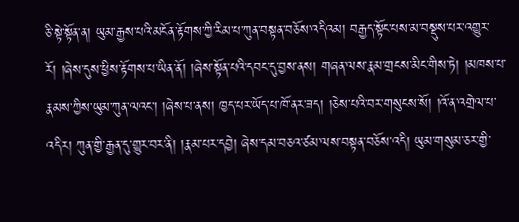ཅི་སྟེ་སྟོན་ན། ཡུམ་རྒྱས་པའི་མངོན་རྟོགས་ཀྱི་རིམ་པ་ཀུན་བསྟན་བཅོས་འདིའམ། བརྒྱད་སྟོང་པས་མ་བསྡུས་པར་འགྱུར་རོ། །ཞེས་དུས་ཕྱིས་རྟོགས་པ་ཡིན་ནོ། །ཞེས་སྟོན་པའི་དབང་དུ་བྱས་ནས། གཞན་ལས་རྣམ་གྲངས་མིང་གིས་ཏེ། །མཁས་པ་རྣམས་ཀྱིས་ཡུམ་ཀུན་ལའང་། །ཞེས་པ་ནས། ཁྱད་པར་ཡོད་པ་ཁོ་ནར་ཟད། །ཅེས་པའི་བར་གསུངས་སོ། །འོ་ན་འགྲེལ་པ་འདིར། ཀུན་གྱི་རྒྱན་དུ་གྱུར་བར་ནི། །རྣམ་པར་དབྱེ། ཞེས་དམ་བཅའ་ཙམ་ལས་བསྟན་བཅོས་འདི། ཡུམ་གསུམ་ཅར་གྱི་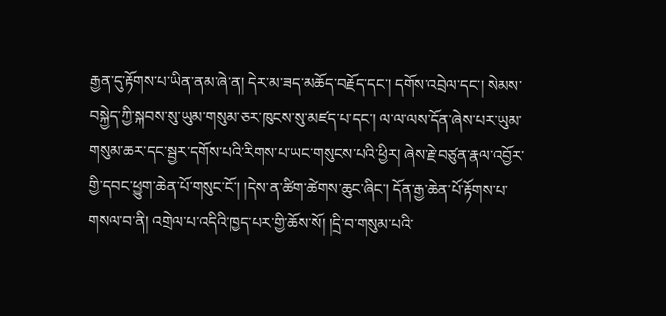རྒྱན་དུ་རྟོགས་པ་ཡིན་ནམ་ཞེ་ན། དེར་མ་ཟད་མཆོད་བརྗོད་དང་། དགོས་འབྲེལ་དང་། སེམས་བསྐྱེད་ཀྱི་སྐབས་སུ་ཡུམ་གསུམ་ཅར་ཁུངས་སུ་མཛད་པ་དང་། ལ་ལ་ལས་དོན་ཞེས་པར་ཡུམ་གསུམ་ཆར་དང་སྦྱར་དགོས་པའི་རིགས་པ་ཡང་གསུངས་པའི་ཕྱིར། ཞེས་རྗེ་བཙུན་རྣལ་འབྱོར་གྱི་དབང་ཕྱུག་ཆེན་པོ་གསུང་ངོ་། །དེས་ན་ཚིག་ཚེགས་ཆུང་ཞིང་། དོན་རྒྱ་ཆེན་པོ་རྟོགས་པ་གསལ་བ་ནི། འགྲེལ་པ་འདིའི་ཁྱད་པར་གྱི་ཆོས་སོ། །དྲི་བ་གསུམ་པའི་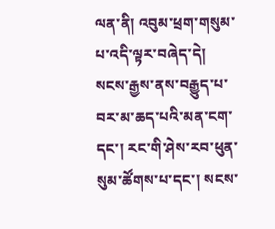ལན་ནི། འབུམ་ཕྲག་གསུམ་པ་འདི་ལྟར་བཞེད་དེ། སངས་རྒྱས་ནས་བརྒྱུད་པ་བར་མ་ཆད་པའི་མན་ངག་དང་། རང་གི་ཤེས་རབ་ཕུན་སུམ་ཚོགས་པ་དང་། སངས་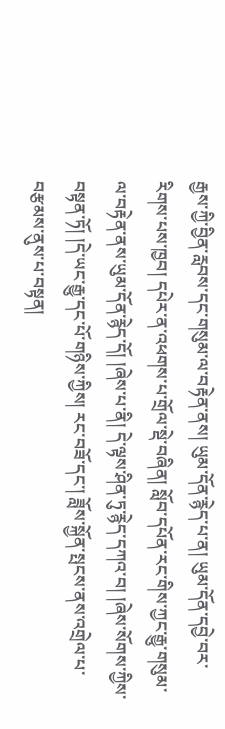རྒྱས་ཀྱི་བྱིན་རླབས་དང་གསུམ་ལ་བརྟེན་ནས། ཡུམ་དོན་རྙེད་པ་ན། ཡུམ་དོན་དབྱེ་བར་རིགས་པས་ཁྱབ། དཔེར་ན་འཕགས་པ་གྲོལ་སྡེ་བཞིན། སློབ་དཔོན་རང་གིས་ཀྱང་རྒྱུ་གསུམ་ལ་བརྟེན་ནས་ཡུམ་དོན་རྙེད་དོ། །ཞེས་པ་ནི། དེ་ལྟས་ཤིན་ཏུ་རྙེད་དཀའ་བ། །ཞེས་སོགས་ཀྱིས་བསྟན་ཏོ། །དེ་ཡང་རྒྱུ་དང་པོ་གཉིས་ཀྱིས། རང་བཟོ་དང་། ཟློས་སྐྱོན་སྤངས་ནས་འགྲེལ་པ་བརྩམས་ནུས་པ་བསྟན།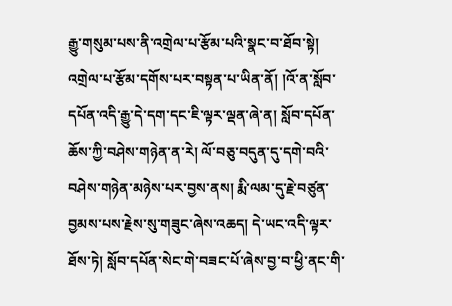རྒྱུ་གསུམ་པས་ནི་འགྲེལ་པ་རྩོམ་པའི་སྣང་བ་ཐོབ་སྟེ། འགྲེལ་པ་རྩོམ་དགོས་པར་བསྟན་པ་ཡིན་ནོ། །འོ་ན་སློབ་དཔོན་འདི་རྒྱུ་དེ་དག་དང་ཇི་ལྟར་ལྡན་ཞེ་ན། སློབ་དཔོན་ཆོས་ཀྱི་བཤེས་གཉེན་ན་རེ། ལོ་བཅུ་བདུན་དུ་དགེ་བའི་བཤེས་གཉེན་མཉེས་པར་བྱས་ནས། རྨི་ལམ་དུ་རྗེ་བཙུན་བྱམས་པས་རྗེས་སུ་གཟུང་ཞེས་འཆད། དེ་ཡང་འདི་ལྟར་ཐོས་ཏེ། སློབ་དཔོན་སེང་གེ་བཟང་པོ་ཞེས་བྱ་བ་ཕྱི་ནང་གི་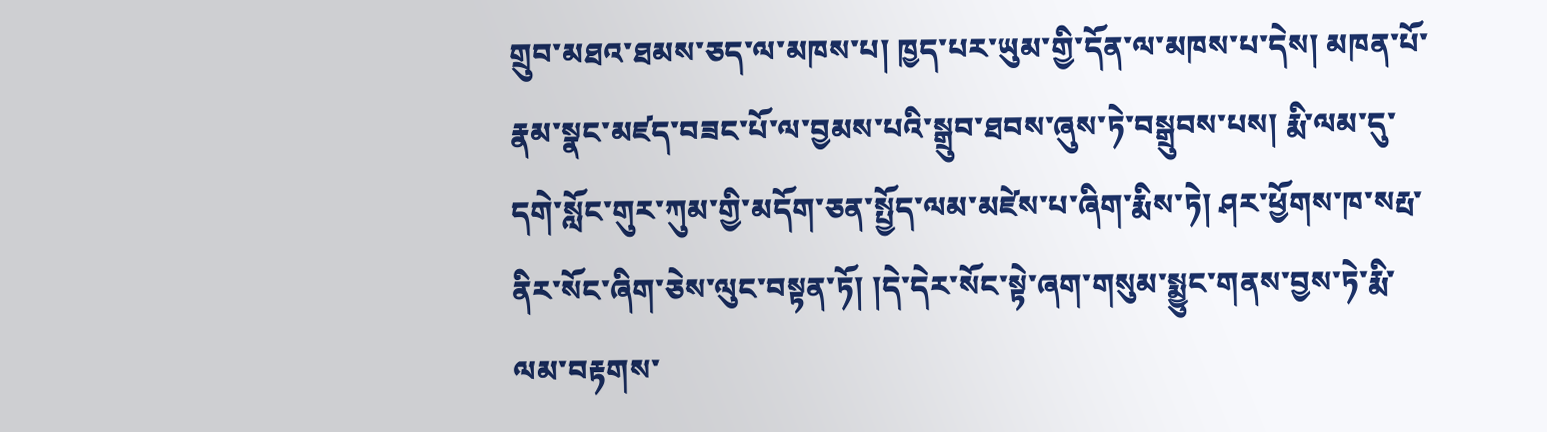གྲུབ་མཐའ་ཐམས་ཅད་ལ་མཁས་པ། ཁྱད་པར་ཡུམ་གྱི་དོན་ལ་མཁས་པ་དེས། མཁན་པོ་རྣམ་སྣང་མཛད་བཟང་པོ་ལ་བྱམས་པའི་སྒྲུབ་ཐབས་ཞུས་ཏེ་བསྒྲུབས་པས། རྨི་ལམ་དུ་དགེ་སློང་གུར་ཀུམ་གྱི་མདོག་ཅན་སྤྱོད་ལམ་མཛེས་པ་ཞིག་རྨིས་ཏེ། ཤར་ཕྱོགས་ཁ་སརྤ་ནིར་སོང་ཞིག་ཅེས་ལུང་བསྟན་ཏོ། །དེ་དེར་སོང་སྟེ་ཞག་གསུམ་སྨྱུང་གནས་བྱས་ཏེ་རྨི་ལམ་བརྟགས་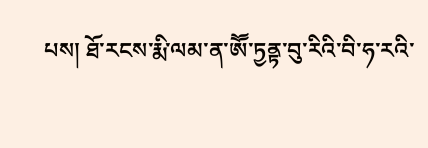པས། ཐོ་རངས་རྨི་ལམ་ན་ཨཽ་ཏྱནྟ་བུ་རིའི་བི་ཧ་རའི་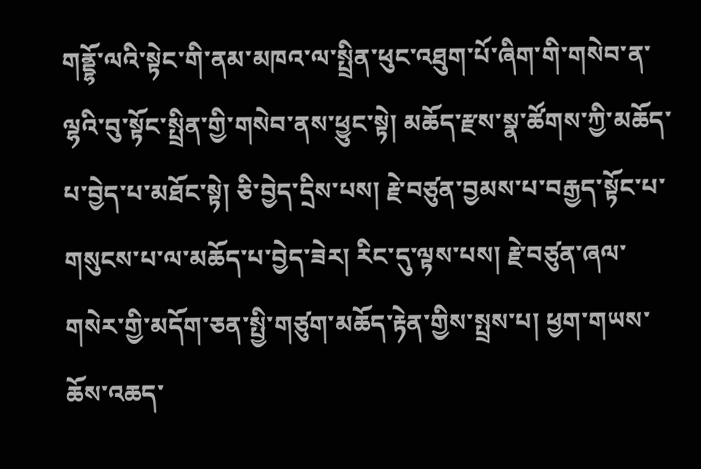གནྡྷོ་ལའི་སྟེང་གི་ནམ་མཁའ་ལ་སྤྲིན་ཕུང་འཐུག་པོ་ཞིག་གི་གསེབ་ན་ལྷའི་བུ་སྟོང་སྤྲིན་གྱི་གསེབ་ནས་ཕྱུང་སྟེ། མཆོད་རྫས་སྣ་ཚོགས་ཀྱི་མཆོད་པ་བྱེད་པ་མཐོང་སྟེ། ཅི་བྱེད་དྲིས་པས། རྗེ་བཙུན་བྱམས་པ་བརྒྱད་སྟོང་པ་གསུངས་པ་ལ་མཆོད་པ་བྱེད་ཟེར། རིང་དུ་ལྟས་པས། རྗེ་བཙུན་ཞལ་གསེར་གྱི་མདོག་ཅན་སྤྱི་གཙུག་མཆོད་རྟེན་གྱིས་སྤྲས་པ། ཕྱག་གཡས་ཆོས་འཆད་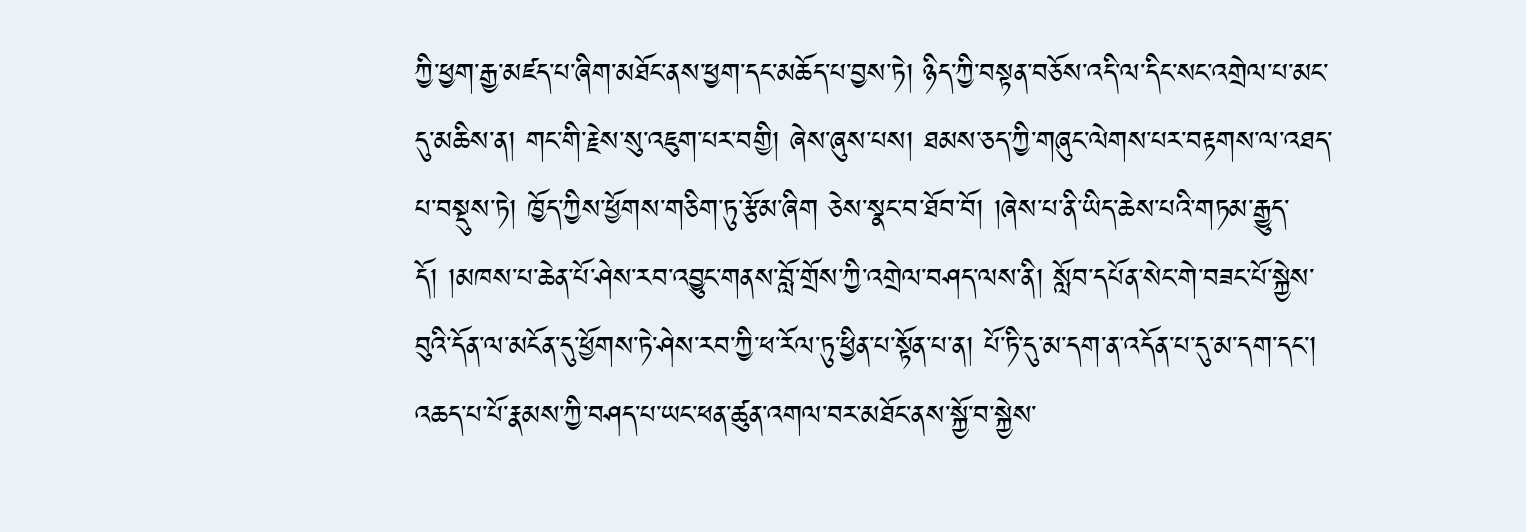ཀྱི་ཕྱག་རྒྱ་མཛད་པ་ཞིག་མཐོང་ནས་ཕྱག་དང་མཆོད་པ་བྱས་ཏེ། ཉིད་ཀྱི་བསྟན་བཅོས་འདི་ལ་དིང་སང་འགྲེལ་པ་མང་དུ་མཆིས་ན། གང་གི་རྗེས་སུ་འཇུག་པར་བགྱི། ཞེས་ཞུས་པས། ཐམས་ཅད་ཀྱི་གཞུང་ལེགས་པར་བརྟགས་ལ་འཐད་པ་བསྡུས་ཏེ། ཁྱོད་ཀྱིས་ཕྱོགས་གཅིག་ཏུ་རྩོམ་ཞིག ཅེས་སྣང་བ་ཐོབ་བོ། །ཞེས་པ་ནི་ཡིད་ཆེས་པའི་གཏམ་རྒྱུད་དོ། །མཁས་པ་ཆེན་པོ་ཤེས་རབ་འབྱུང་གནས་བློ་གྲོས་ཀྱི་འགྲེལ་བཤད་ལས་ནི། སློབ་དཔོན་སེང་གེ་བཟང་པོ་སྐྱེས་བུའི་དོན་ལ་མངོན་དུ་ཕྱོགས་ཏེ་ཤེས་རབ་ཀྱི་ཕ་རོལ་ཏུ་ཕྱིན་པ་སྟོན་པ་ན། པོ་ཏི་དུ་མ་དག་ན་འདོན་པ་དུ་མ་དག་དང་། འཆད་པ་པོ་རྣམས་ཀྱི་བཤད་པ་ཡང་ཕན་ཚུན་འགལ་བར་མཐོང་ནས་སྐྱོ་བ་སྐྱེས་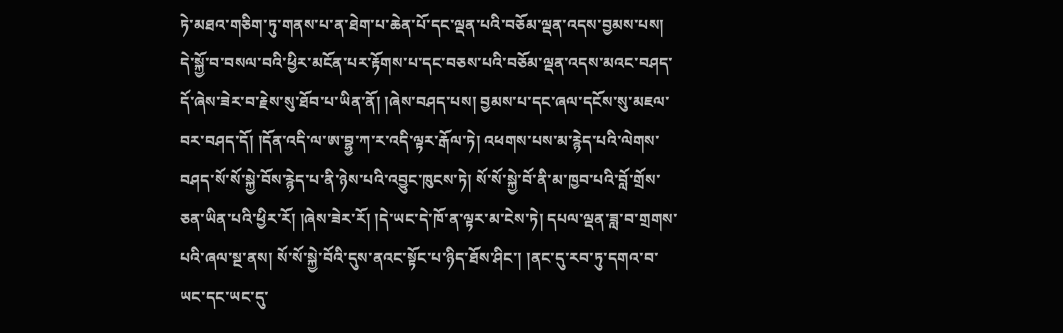ཏེ་མཐའ་གཅིག་ཏུ་གནས་པ་ན་ཐེག་པ་ཆེན་པོ་དང་ལྡན་པའི་བཅོམ་ལྡན་འདས་བྱམས་པས། དེ་སྐྱོ་བ་བསལ་བའི་ཕྱིར་མངོན་པར་རྟོགས་པ་དང་བཅས་པའི་བཅོམ་ལྡན་འདས་མའང་བཤད་དོ་ཞེས་ཟེར་བ་རྗེས་སུ་ཐོབ་པ་ཡིན་ནོ། །ཞེས་བཤད་པས། བྱམས་པ་དང་ཞལ་དངོས་སུ་མཇལ་བར་བཤད་དོ། །དོན་འདི་ལ་ཨ་བྷྱ་ཀ་ར་འདི་ལྟར་རྒོལ་ཏེ། འཕགས་པས་མ་རྙེད་པའི་ལེགས་བཤད་སོ་སོ་སྐྱེ་བོས་རྙེད་པ་ནི་ཉེས་པའི་འབྱུང་ཁུངས་ཏེ། སོ་སོ་སྐྱེ་བོ་ནི་མ་ཁྱབ་པའི་བློ་གྲོས་ཅན་ཡིན་པའི་ཕྱིར་རོ། །ཞེས་ཟེར་རོ། །དེ་ཡང་དེ་ཁོ་ན་ལྟར་མ་ངེས་ཏེ། དཔལ་ལྡན་ཟླ་བ་གྲགས་པའི་ཞལ་སྔ་ནས། སོ་སོ་སྐྱེ་བོའི་དུས་ནའང་སྟོང་པ་ཉིད་ཐོས་ཤིང་། །ནང་དུ་རབ་ཏུ་དགའ་བ་ཡང་དང་ཡང་དུ་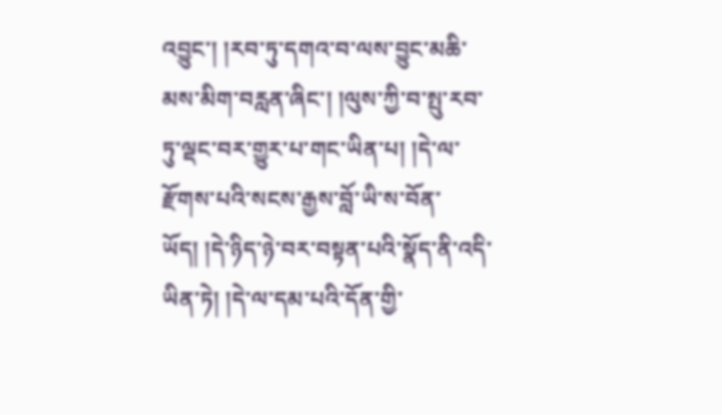འབྱུང་། །རབ་ཏུ་དགའ་བ་ལས་བྱུང་མཆི་མས་མིག་བརླན་ཞིང་། །ལུས་ཀྱི་བ་སྤུ་རབ་ཏུ་ལྡང་བར་གྱུར་པ་གང་ཡིན་པ། །དེ་ལ་རྫོགས་པའི་སངས་རྒྱས་བློ་ཡི་ས་བོན་ཡོད། །དེ་ཉིད་ཉེ་བར་བསྟན་པའི་སྣོད་ནི་འདི་ཡིན་ཏེ། །དེ་ལ་དམ་པའི་དོན་གྱི་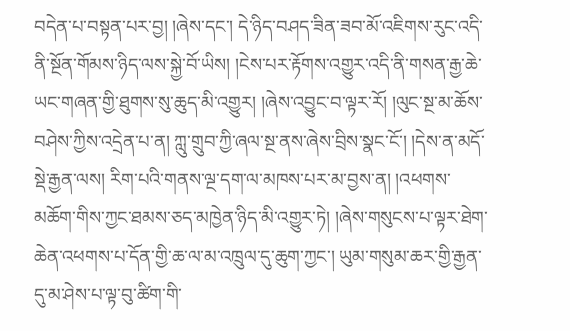བདེན་པ་བསྟན་པར་བྱ། །ཞེས་དང་། དེ་ཉིད་བཤད་ཟིན་ཟབ་མོ་འཇིགས་རུང་འདི་ནི་སྔོན་གོམས་ཉིད་ལས་སྐྱེ་བོ་ཡིས། །ངེས་པར་རྟོགས་འགྱུར་འདི་ནི་གསན་རྒྱ་ཆེ་ཡང་གཞན་གྱི་ཐུགས་སུ་ཆུད་མི་འགྱུར། །ཞེས་འབྱུང་བ་ལྟར་རོ། །ལུང་སྔ་མ་ཆོས་བཤེས་ཀྱིས་འདྲེན་པ་ན། ཀླུ་གྲུབ་ཀྱི་ཞལ་སྔ་ནས་ཞེས་བྲིས་སྣང་ངོ་། །དེས་ན་མདོ་སྡེ་རྒྱན་ལས། རིག་པའི་གནས་ལྔ་དག་ལ་མཁས་པར་མ་བྱས་ན། །འཕགས་མཆོག་གིས་ཀྱང་ཐམས་ཅད་མཁྱེན་ཉིད་མི་འགྱུར་ཏེ། །ཞེས་གསུངས་པ་ལྟར་ཐེག་ཆེན་འཕགས་པ་དོན་གྱི་ཆ་ལ་མ་འཁྲུལ་དུ་ཆུག་ཀྱང་། ཡུམ་གསུམ་ཆར་གྱི་རྒྱན་དུ་མ་ཤེས་པ་ལྟ་བུ་ཚིག་གི་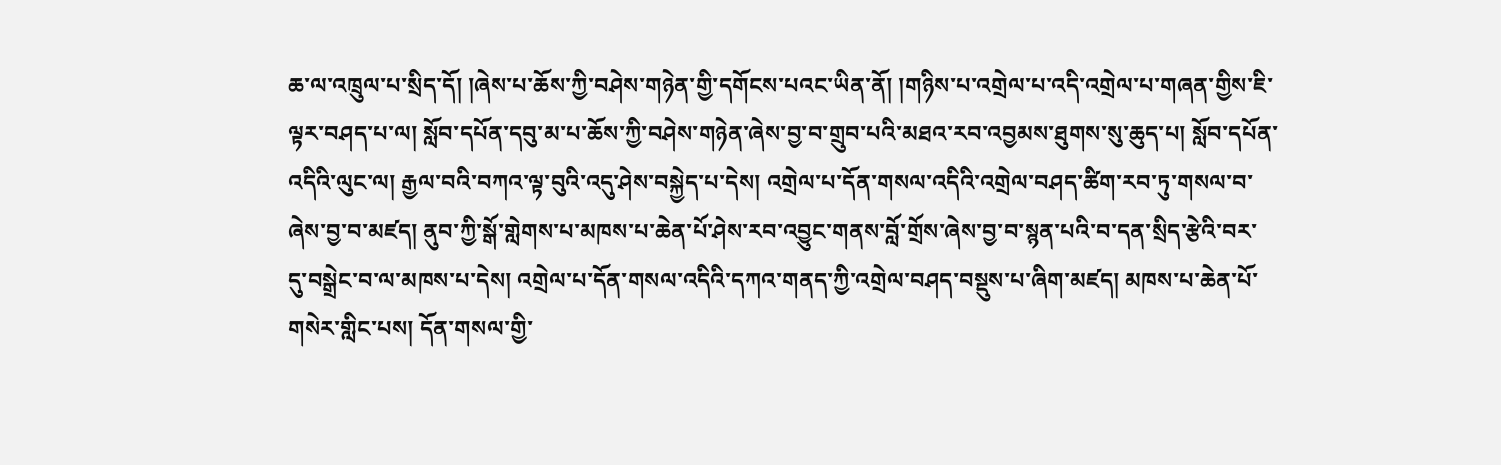ཆ་ལ་འཁྲུལ་པ་སྲིད་དོ། །ཞེས་པ་ཆོས་ཀྱི་བཤེས་གཉེན་གྱི་དགོངས་པའང་ཡིན་ནོ། །གཉིས་པ་འགྲེལ་པ་འདི་འགྲེལ་པ་གཞན་གྱིས་ཇི་ལྟར་བཤད་པ་ལ། སློབ་དཔོན་དབུ་མ་པ་ཆོས་ཀྱི་བཤེས་གཉེན་ཞེས་བྱ་བ་གྲུབ་པའི་མཐའ་རབ་འབྱམས་ཐུགས་སུ་ཆུད་པ། སློབ་དཔོན་འདིའི་ལུང་ལ། རྒྱལ་བའི་བཀའ་ལྟ་བུའི་འདུ་ཤེས་བསྐྱེད་པ་དེས། འགྲེལ་པ་དོན་གསལ་འདིའི་འགྲེལ་བཤད་ཚིག་རབ་ཏུ་གསལ་བ་ཞེས་བྱ་བ་མཛད། ནུབ་ཀྱི་སྒོ་གླེགས་པ་མཁས་པ་ཆེན་པོ་ཤེས་རབ་འབྱུང་གནས་བློ་གྲོས་ཞེས་བྱ་བ་སྙན་པའི་བ་དན་སྲིད་རྩེའི་བར་དུ་བསྒྲེང་བ་ལ་མཁས་པ་དེས། འགྲེལ་པ་དོན་གསལ་འདིའི་དཀའ་གནད་ཀྱི་འགྲེལ་བཤད་བསྡུས་པ་ཞིག་མཛད། མཁས་པ་ཆེན་པོ་གསེར་གླིང་པས། དོན་གསལ་གྱི་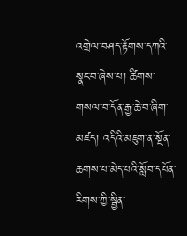འགྲེལ་བཤད་རྟོགས་དཀའི་སྣང་བ་ཞེས་པ། ཚིགས་གསལ་བ་དོན་རྒྱ་ཆེ་བ་ཞིག་མཛད། འདིའི་མཇུག་ན་སྔོན་ཆགས་པ་མེད་པའི་སློབ་དཔོན་རིགས་ཀྱི་སྦྱིན་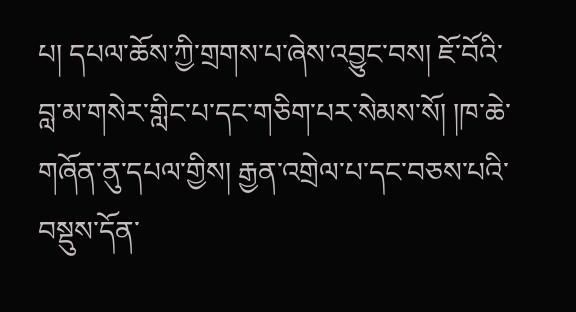པ། དཔལ་ཆོས་ཀྱི་གྲགས་པ་ཞེས་འབྱུང་བས། ཇོ་བོའི་བླ་མ་གསེར་གླིང་པ་དང་གཅིག་པར་སེམས་སོ། །ཁ་ཆེ་གཞོན་ནུ་དཔལ་གྱིས། རྒྱན་འགྲེལ་པ་དང་བཅས་པའི་བསྡུས་དོན་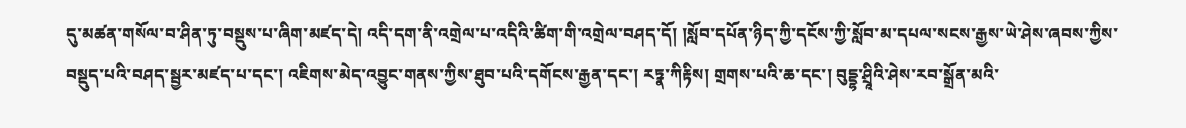དུ་མཚན་གསོལ་བ་ཤིན་ཏུ་བསྡུས་པ་ཞིག་མཛད་དེ། འདི་དག་ནི་འགྲེལ་པ་འདིའི་ཚིག་གི་འགྲེལ་བཤད་དོ། །སློབ་དཔོན་ཉིད་ཀྱི་དངོས་ཀྱི་སློབ་མ་དཔལ་སངས་རྒྱས་ཡེ་ཤེས་ཞབས་ཀྱིས་བསྡུད་པའི་བཤད་སྦྱར་མཛད་པ་དང་། འཇིགས་མེད་འབྱུང་གནས་ཀྱིས་ཐུབ་པའི་དགོངས་རྒྱན་དང་། རཏྣ་ཀིརྟིས། གྲགས་པའི་ཆ་དང་། བུདྡྷ་ཤྲཱིའི་ཤེས་རབ་སྒྲོན་མའི་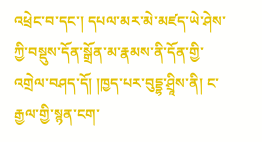འཕྲེང་བ་དང་། དཔལ་མར་མེ་མཛད་ཡེ་ཤེས་ཀྱི་བསྡུས་དོན་སྒྲོན་མ་རྣམས་ནི་དོན་གྱི་འགྲེལ་བཤད་དོ། །ཁྱད་པར་བུདྡྷ་ཤྲཱིས་ནི། ང་རྒྱལ་གྱི་སྙན་ངག་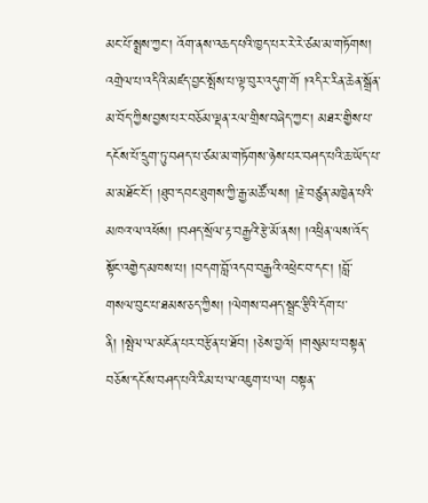མང་པོ་སྨྲས་ཀྱང་། འོག་ནས་འཆད་པའི་ཁྱད་པར་རེ་རེ་ཙམ་མ་གཏོགས། འགྲེལ་པ་འདིའི་མཛད་བྱང་སྤོས་པ་ལྟ་བུར་འདུག་གོ །འདིར་རིན་ཆེན་སྒྲོན་མ་བོད་ཀྱིས་བྱས་པར་བཅོམ་ལྡན་རལ་གྲིས་བཞེད་ཀྱང་། མཐར་གྱིས་པ་དངོས་པོ་དྲུག་ཏུ་བཤད་པ་ཙམ་མ་གཏོགས་ཉེས་པར་བཤད་པའི་ཆ་ཡོད་པ་མ་མཐོང་ངོ་། །ཐུབ་དབང་ཐུགས་ཀྱི་རྒྱ་མཚོ་ལས། །རྗེ་བཙུན་མཁྱེན་པའི་མཁའ་ལ་འཕོས། །བཤད་སྲོལ་རྟ་བརྒྱའི་རྩེ་མོ་ནས། །འཕྲིན་ལས་འོད་སྟོང་འགྱེད་མཁས་པ། །བདག་བློ་འདབ་བརྒྱའི་འཕྲེང་བ་དང་། །བློ་གསལ་བུང་པ་ཐམས་ཅད་ཀྱིས། །ལེགས་བཤད་སྦྲང་རྩིའི་དོག་པ་ནི། །སྤེལ་ལ་མངོན་པར་བརྩོན་པ་ཐོབ། །ཅེས་བྱའོ། །གསུམ་པ་བསྟན་བཅོས་དངོས་བཤད་པའི་རིམ་པ་ལ་འཇུག་པ་ལ། བསྟན་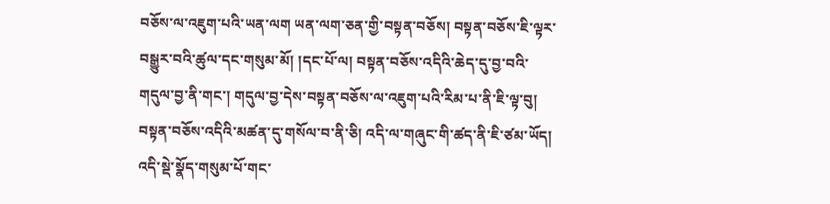བཅོས་ལ་འཇུག་པའི་ཡན་ལག ཡན་ལག་ཅན་གྱི་བསྟན་བཅོས། བསྟན་བཅོས་ཇི་ལྟར་བསྒྱུར་བའི་ཚུལ་དང་གསུམ་མོ། །དང་པོ་ལ། བསྟན་བཅོས་འདིའི་ཆེད་དུ་བྱ་བའི་གདུལ་བྱ་ནི་གང་། གདུལ་བྱ་དེས་བསྟན་བཅོས་ལ་འཇུག་པའི་རིམ་པ་ནི་ཇི་ལྟ་བུ། བསྟན་བཅོས་འདིའི་མཚན་དུ་གསོལ་བ་ནི་ཅི། འདི་ལ་གཞུང་གི་ཚད་ནི་ཇི་ཙམ་ཡོད། འདི་སྡེ་སྣོད་གསུམ་པོ་གང་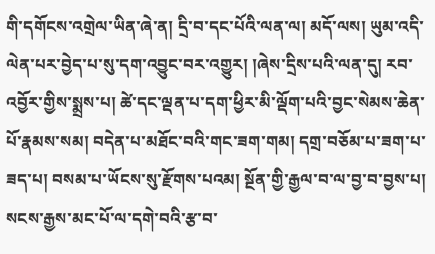གི་དགོངས་འགྲེལ་ཡིན་ཞེ་ན། དྲི་བ་དང་པོའི་ལན་ལ། མདོ་ལས། ཡུམ་འདི་ལེན་པར་བྱེད་པ་སུ་དག་འབྱུང་བར་འགྱུར། །ཞེས་དྲིས་པའི་ལན་དུ། རབ་འབྱོར་གྱིས་སྨྲས་པ། ཚེ་དང་ལྡན་པ་དག་ཕྱིར་མི་ལྡོག་པའི་བྱང་སེམས་ཆེན་པོ་རྣམས་སམ། བདེན་པ་མཐོང་བའི་གང་ཟག་གམ། དགྲ་བཅོམ་པ་ཟག་པ་ཟད་པ། བསམ་པ་ཡོངས་སུ་རྫོགས་པའམ། སྔོན་གྱི་རྒྱལ་བ་ལ་བྱ་བ་བྱས་པ། སངས་རྒྱས་མང་པོ་ལ་དགེ་བའི་རྩ་བ་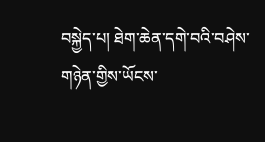བསྐྱེད་པ། ཐེག་ཆེན་དགེ་བའི་བཤེས་གཉེན་གྱིས་ཡོངས་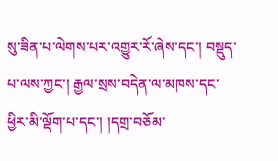སུ་ཟིན་པ་ལེགས་པར་འགྱུར་རོ་ཞེས་དང་། བསྡུད་པ་ལས་ཀྱང་། རྒྱལ་སྲས་བདེན་ལ་མཁས་དང་ཕྱིར་མི་ལྡོག་པ་དང་། །དགྲ་བཅོམ་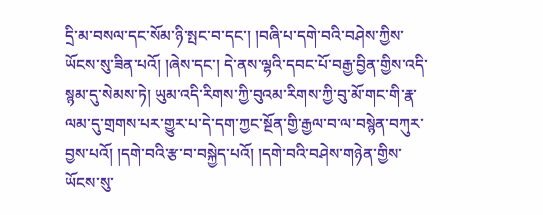དྲི་མ་བསལ་དང་སོམ་ཉི་སྤང་བ་དང་། །བཞི་པ་དགེ་བའི་བཤེས་ཀྱིས་ཡོངས་སུ་ཟིན་པའོ། །ཞེས་དང་། དེ་ནས་ལྷའི་དབང་པོ་བརྒྱ་བྱིན་གྱིས་འདི་སྙམ་དུ་སེམས་ཏེ། ཡུམ་འདི་རིགས་ཀྱི་བུའམ་རིགས་ཀྱི་བུ་མོ་གང་གི་རྣ་ལམ་དུ་གྲགས་པར་གྱུར་པ་དེ་དག་ཀྱང་སྔོན་གྱི་རྒྱལ་བ་ལ་བསྙེན་བཀུར་བྱས་པའོ། །དགེ་བའི་རྩ་བ་བསྐྱེད་པའོ། །དགེ་བའི་བཤེས་གཉེན་གྱིས་ཡོངས་སུ་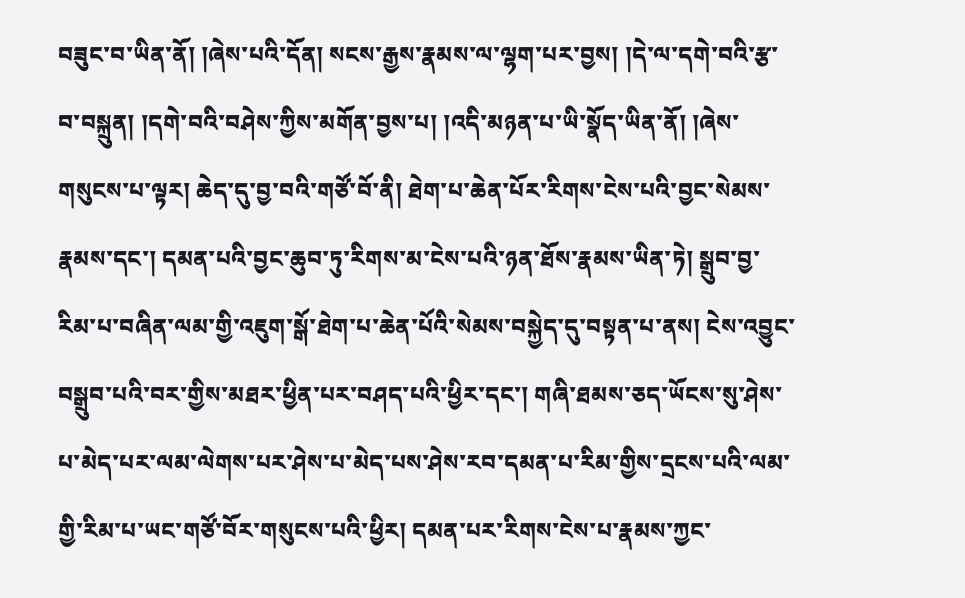བཟུང་བ་ཡིན་ནོ། །ཞེས་པའི་དོན། སངས་རྒྱས་རྣམས་ལ་ལྷག་པར་བྱས། །དེ་ལ་དགེ་བའི་རྩ་བ་བསྐྲུན། །དགེ་བའི་བཤེས་ཀྱིས་མགོན་བྱས་པ། །འདི་མཉན་པ་ཡི་སྣོད་ཡིན་ནོ། །ཞེས་གསུངས་པ་ལྟར། ཆེད་དུ་བྱ་བའི་གཙོ་བོ་ནི། ཐེག་པ་ཆེན་པོར་རིགས་ངེས་པའི་བྱང་སེམས་རྣམས་དང་། དམན་པའི་བྱང་ཆུབ་ཏུ་རིགས་མ་ངེས་པའི་ཉན་ཐོས་རྣམས་ཡིན་ཏེ། སྒྲུབ་བྱ་རིམ་པ་བཞིན་ལམ་གྱི་འཇུག་སྒོ་ཐེག་པ་ཆེན་པོའི་སེམས་བསྐྱེད་དུ་བསྟན་པ་ནས། ངེས་འབྱུང་བསྒྲུབ་པའི་བར་གྱིས་མཐར་ཕྱིན་པར་བཤད་པའི་ཕྱིར་དང་། གཞི་ཐམས་ཅད་ཡོངས་སུ་ཤེས་པ་མེད་པར་ལམ་ལེགས་པར་ཤེས་པ་མེད་པས་ཤེས་རབ་དམན་པ་རིམ་གྱིས་དྲངས་པའི་ལམ་གྱི་རིམ་པ་ཡང་གཙོ་བོར་གསུངས་པའི་ཕྱིར། དམན་པར་རིགས་ངེས་པ་རྣམས་ཀྱང་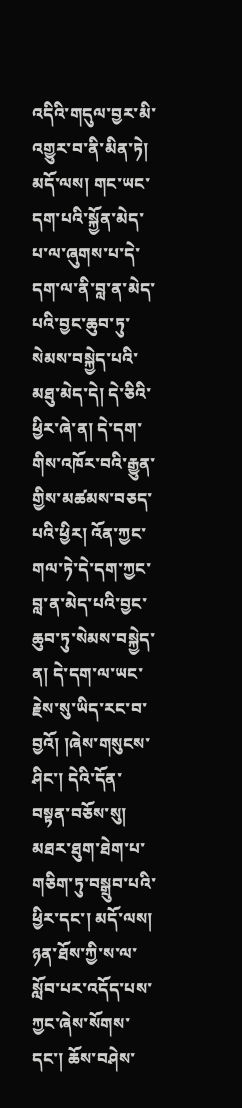འདིའི་གདུལ་བྱར་མི་འགྱུར་བ་ནི་མིན་ཏེ། མདོ་ལས། གང་ཡང་དག་པའི་སྐྱོན་མེད་པ་ལ་ཞུགས་པ་དེ་དག་ལ་ནི་བླ་ན་མེད་པའི་བྱང་ཆུབ་ཏུ་སེམས་བསྐྱེད་པའི་མཐུ་མེད་དེ། དེ་ཅིའི་ཕྱིར་ཞེ་ན། དེ་དག་གིས་འཁོར་བའི་རྒྱུན་གྱིས་མཚམས་བཅད་པའི་ཕྱིར། འོན་ཀྱང་གལ་ཏེ་དེ་དག་ཀྱང་བླ་ན་མེད་པའི་བྱང་ཆུབ་ཏུ་སེམས་བསྐྱེད་ན། དེ་དག་ལ་ཡང་རྗེས་སུ་ཡིད་རང་བ་བྱའོ། །ཞེས་གསུངས་ཤིང་། དེའི་དོན་བསྟན་བཅོས་སུ། མཐར་ཐུག་ཐེག་པ་གཅིག་ཏུ་བསྒྲུབ་པའི་ཕྱིར་དང་། མདོ་ལས། ཉན་ཐོས་ཀྱི་ས་ལ་སློབ་པར་འདོད་པས་ཀྱང་ཞེས་སོགས་དང་། ཆོས་བཤེས་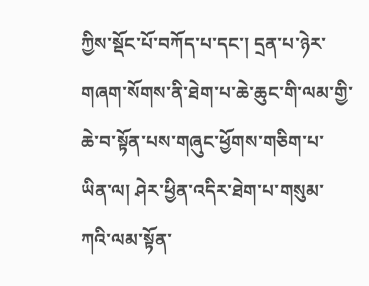ཀྱིས་སྡོང་པོ་བཀོད་པ་དང་། དྲན་པ་ཉེར་གཞག་སོགས་ནི་ཐེག་པ་ཆེ་ཆུང་གི་ལམ་གྱི་ཆེ་བ་སྟོན་པས་གཞུང་ཕྱོགས་གཅིག་པ་ཡིན་ལ། ཤེར་ཕྱིན་འདིར་ཐེག་པ་གསུམ་ཀའི་ལམ་སྟོན་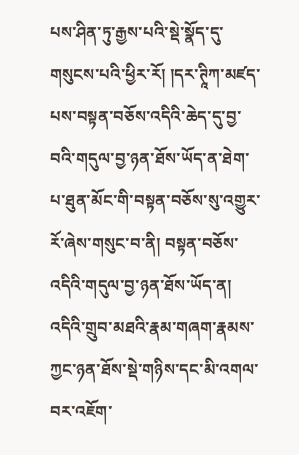པས་ཤིན་ཏུ་རྒྱས་པའི་སྡེ་སྣོད་དུ་གསུངས་པའི་ཕྱིར་རོ། །དར་ཊཱིཀ་མཛད་པས་བསྟན་བཅོས་འདིའི་ཆེད་དུ་བྱ་བའི་གདུལ་བྱ་ཉན་ཐོས་ཡོད་ན་ཐེག་པ་ཐུན་མོང་གི་བསྟན་བཅོས་སུ་འགྱུར་རོ་ཞེས་གསུང་བ་ནི། བསྟན་བཅོས་འདིའི་གདུལ་བྱ་ཉན་ཐོས་ཡོད་ན། འདིའི་གྲུབ་མཐའི་རྣམ་གཞག་རྣམས་ཀྱང་ཉན་ཐོས་སྡེ་གཉིས་དང་མི་འགལ་བར་འཇོག་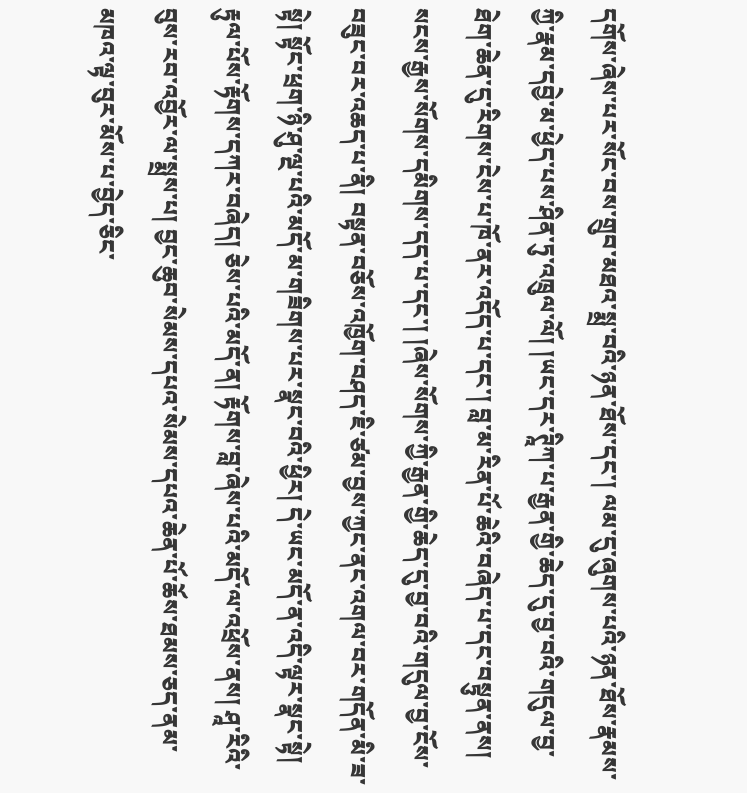དགོས་ཞེས་པར་སོང་བས་གྲུབ་མཐའ་སྨྲ་བའི་ཉན་ཐོས་དང་། ལམ་དུ་ཞུགས་པའི་ཉན་ཐོས་རྣམས་ཀྱི་རྣམ་དབྱེ་མ་ཕྱེད་པས་ཤིན་ཏུ་འཁྲུལ་ལོ། །ཡང་དར་ཊཱིཀ་པ་རྒྱན་གྱི་ཆེད་དུ་བྱ་བའི་གདུལ་བྱ་ཐེག་ཆེན་དུ་རིགས་ངེས་པ་ཁོ་ནར་འདོད་པ་དང་། བླ་མ་རིན་པོ་ཆེའི་བཞེད་པ་དང་བསྟུན་ནས། སངས་རྒྱས་སོགས་དམིགས་དད་པ་དང་། །ཞེས་སོགས་ཀྱི་རྒྱན་གྱི་ཆེད་དུ་བྱ་བའི་གདུལ་བྱ་ངོས་བཟུང་བར་འཆད་པ་ནི། བསྟན་བཅོས་འཁྱོག་བཤད་ཇི་ཙམ་བྱས་ཀྱང་ནང་འགལ་བར་གདོན་མི་ཟ་སྟེ། སྟོང་ཕྲག་ཉི་ཤུ་ལྔ་པའི་མདོ་མ་གཟིགས་པར་སྣང་བའི་ཕྱིར། དེ་ཡང་མདོ་ན་འདི་ལྟར་སྣང་སྟེ། རྟུལ་པོས་རྟོགས་དཀར་བཞེད། ཅེས་པའི་མདོ་ན། རྟོགས་བླ་ཞེས་པའི་མདོ་ལ་འཕྲོས་ནས། ཤཱ་རིའི་བུས་རབ་འབྱོར་ལ་སྨྲས་པ། བྱང་ཆུབ་སེམས་དཔའ་སེམས་དཔའ་ཆེན་པོ་ཆོས་ཐམས་ཅད་ནམ་མཁའ་ལྟ་བུར་མོས་པ་བྱེད་ཅིང་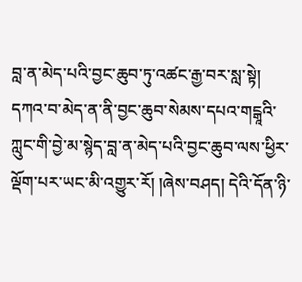བླ་ན་མེད་པའི་བྱང་ཆུབ་ཏུ་འཚང་རྒྱ་བར་སླ་སྟེ། དཀའ་བ་མེད་ན་ནི་བྱང་ཆུབ་སེམས་དཔའ་གངྒཱའི་ཀླུང་གི་བྱེ་མ་སྙེད་བླ་ན་མེད་པའི་བྱང་ཆུབ་ལས་ཕྱིར་ལྡོག་པར་ཡང་མི་འགྱུར་རོ། །ཞེས་བཤད། དེའི་དོན་ཉི་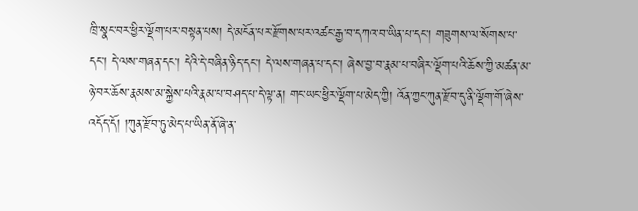ཁྲི་སྣང་བར་ཕྱིར་ལྡོག་པར་བསྟན་པས། དེ་མངོན་པར་རྫོགས་པར་འཚང་རྒྱ་བ་དཀའ་བ་ཡིན་པ་དང་། གཟུགས་ལ་སོགས་པ་དང་། དེ་ལས་གཞན་དང་། དེའི་དེ་བཞིན་ཉིད་དང་། དེ་ལས་གཞན་པ་དང་། ཞེས་བྱ་བ་རྣམ་པ་བཞིར་ལྡོག་པའི་ཆོས་ཀྱི་མཚན་མ་ཉེ་བར་ཆོས་རྣམས་མ་སྐྱེས་པའི་རྣམ་པ་བཤད་པ་དེ་ལྟ་ན། གང་ཡང་ཕྱིར་ལྡོག་པ་མེད་ཀྱི། འོན་ཀྱང་ཀུན་རྫོབ་དུ་ནི་ལྡོག་གོ་ཞེས་འདོད་དོ། །ཀུན་རྫོབ་ཏུ་མེད་པ་ཡིན་ནོ་ཞེ་ན་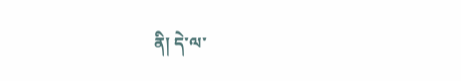ནི། དེ་ལ་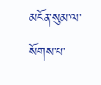མངོན་སུམ་ལ་སོགས་པ་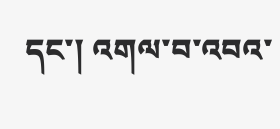དང་། འགལ་བ་འབའ་